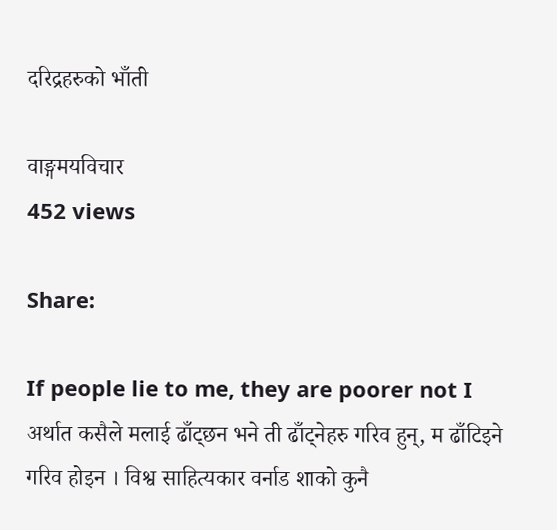दरिद्रहरुको भाँती

वाङ्गमयविचार
452 views

Share:

If people lie to me, they are poorer not I अर्थात कसैले मलाई ढाँट्छन भने ती ढाँट्नेहरु गरिव हुन्, म ढाँटिइने गरिव होइन । विश्व साहित्यकार वर्नाड शाको कुनै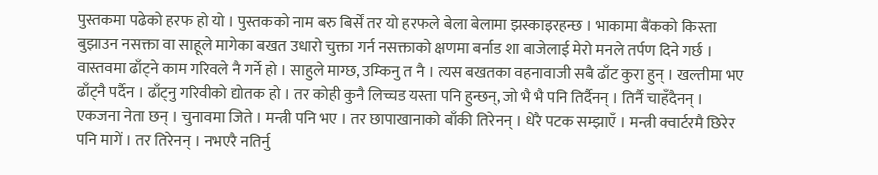पुस्तकमा पढेको हरफ हो यो । पुस्तकको नाम बरु बिर्सें तर यो हरफले बेला बेलामा झस्काइरहन्छ । भाकामा बैंकको किस्ता बुझाउन नसक्ता वा साहूले मागेका बखत उधारो चुक्ता गर्न नसक्ताको क्षणमा बर्नाड शा बाजेलाई मेरो मनले तर्पण दिने गर्छ ।
वास्तवमा ढाँट्ने काम गरिवले नै गर्ने हो । साहुले माग्छ, उम्किनु त नै । त्यस बखतका वहनावाजी सबै ढाँट कुरा हुन् । खल्तीमा भए ढाँट्नै पर्दैन । ढाँट्नु गरिवीको द्योतक हो । तर कोही कुनै लिच्चड यस्ता पनि हुन्छन्, जो भै भै पनि तिर्दैनन् । तिर्नै चाहँदैनन् । एकजना नेता छन् । चुनावमा जिते । मन्त्री पनि भए । तर छापाखानाको बाँकी तिरेनन् । धेरै पटक सम्झाएँ । मन्त्री क्वार्टरमै छिरेर पनि मागें । तर तिरेनन् । नभएरै नतिर्नु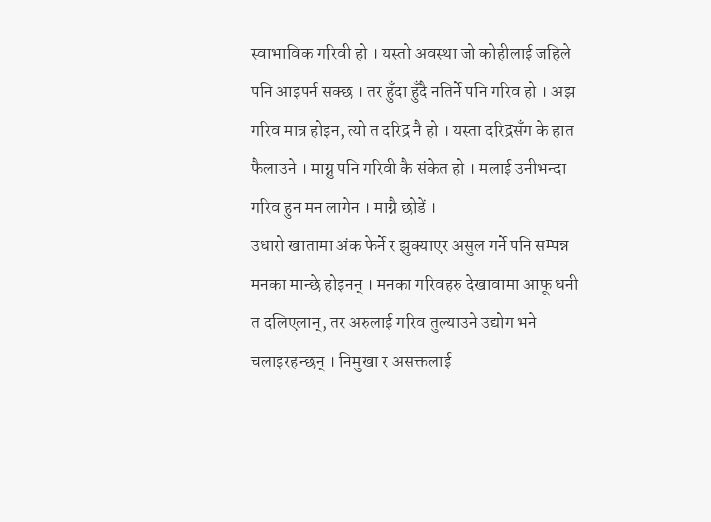स्वाभाविक गरिवी हो । यस्तो अवस्था जो कोहीलाई जहिले पनि आइपर्न सक्छ । तर हुँदा हुँदै नतिर्ने पनि गरिव हो । अझ गरिव मात्र होइन, त्यो त दरिद्र नै हो । यस्ता दरिद्रसँग के हात फैलाउने । माग्नु पनि गरिवी कै संकेत हो । मलाई उनीभन्दा गरिव हुन मन लागेन । माग्नै छोडें ।
उधारो खातामा अंक फेर्ने र झुक्याएर असुल गर्ने पनि सम्पन्न मनका मान्छे होइनन् । मनका गरिवहरु देखावामा आफू धनी त दलिएलान्, तर अरुलाई गरिव तुल्याउने उद्योग भने चलाइरहन्छन् । निमुखा र असक्तलाई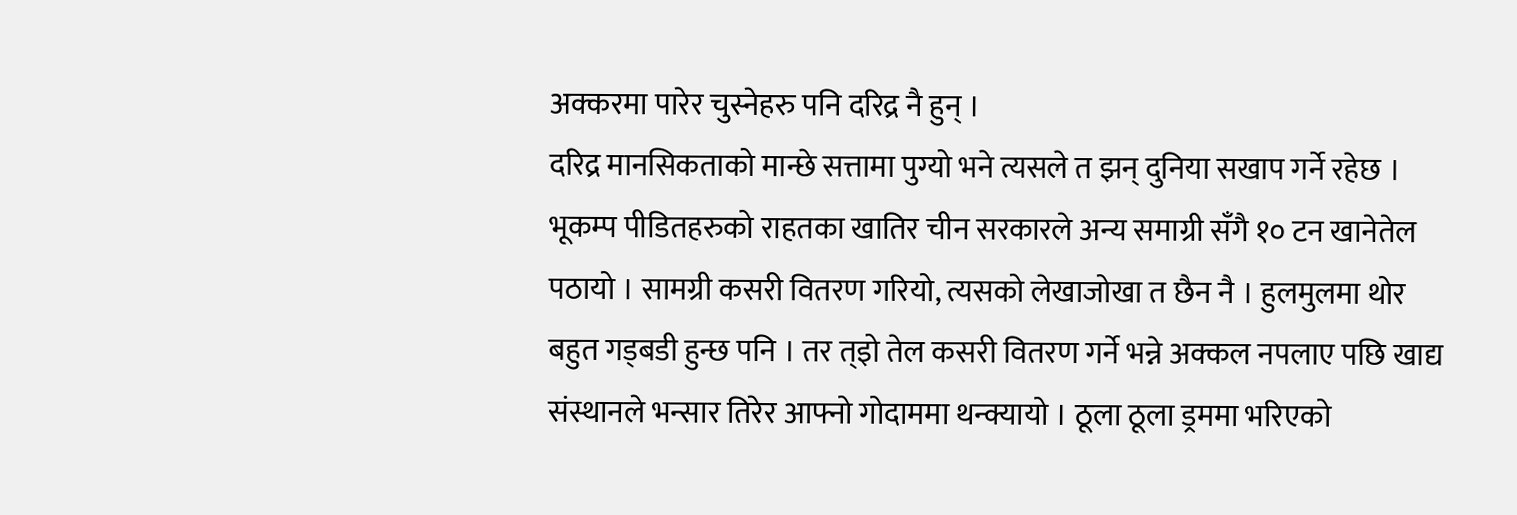अक्करमा पारेर चुस्नेहरु पनि दरिद्र नै हुन् ।
दरिद्र मानसिकताको मान्छे सत्तामा पुग्यो भने त्यसले त झन् दुनिया सखाप गर्ने रहेछ । भूकम्प पीडितहरुको राहतका खातिर चीन सरकारले अन्य समाग्री सँगै १० टन खानेतेल पठायो । सामग्री कसरी वितरण गरियो, त्यसको लेखाजोखा त छैन नै । हुलमुलमा थोर बहुत गड्बडी हुन्छ पनि । तर त्इो तेल कसरी वितरण गर्ने भन्ने अक्कल नपलाए पछि खाद्य संस्थानले भन्सार तिरेर आफ्नो गोदाममा थन्क्यायो । ठूला ठूला ड्रममा भरिएको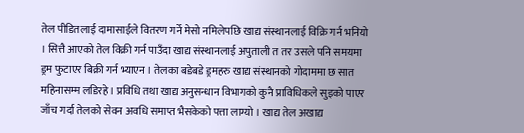तेल पीडितलाई दामासाईले वितरण गर्ने मेसो नमिलेपछि खाद्य संस्थानलाई विक्रि गर्न भनियो । सित्तै आएको तेल विक्री गर्न पाउँदा खाद्य संस्थानलाई अपुताली त तर उसले पनि समयमा ड्रम फुटाएर बिक्री गर्न भ्याएन । तेलका बडेबडे ड्रमहरु खाद्य संस्थानको गोदाममा छ सात महिनासम्म लडिरहे । प्रविधि तथा खाद्य अनुसन्धान विभागको कुनै प्राविधिकले सुइको पाएर जाँच गर्दा तेलको सेवन अवधि समाप्त भैसकेको पत्ता लाग्यो । खाद्य तेल अखाद्य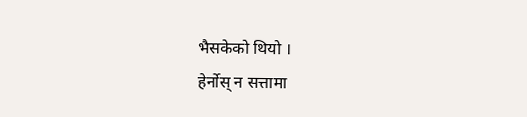भैसकेको थियो ।
हेर्नोस् न सत्तामा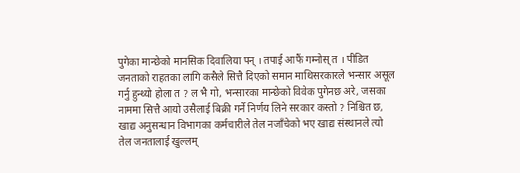पुगेका मान्छेको मानसिक दिवालिया पन् । तपाई आफैं गम्नोस् त । पीडित जनताको राहतका लागि कसैले सित्तै दिएको समान माथिसरकारले भन्सार असूल गर्नु हुन्थ्यो होला त ? ल भै गो, भन्सारका मान्छेको विवेक पुगेनछ अरे, जसका नाममा सित्तै आयो उसैलाई बिक्री गर्ने निर्णय लिने सरकार कस्तो ? निश्चित छ, खाद्य अनुसन्धान विभागका कर्मचारीले तेल नजाँचेको भए खाद्य संस्थानले त्यो तेल जनतालाई खुल्लम्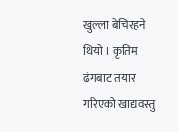खुल्ला बेचिरहने थियो । कृतिम ढंगबाट तयार गरिएको खाद्यवस्तु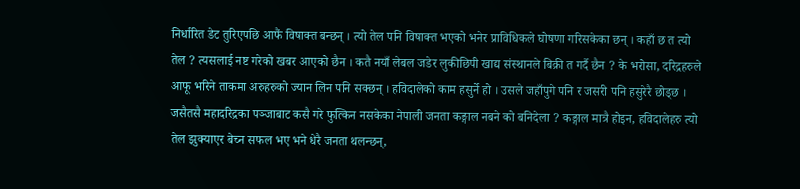निर्धारित डेट तुरिएपछि आफैं विषाक्त बन्छन् । त्यो तेल पनि विषाक्त भएको भनेर प्राविधिकले घोषणा गरिसकेका छन् । कहाँ छ त त्यो तेल ? त्यसलाई नष्ट गरेको खबर आएको छैन । कतै नयाँ लेबल जडेर लुकीछिपी खाद्य संस्थानले बिक्री त गर्दै छैन ? के भरोसा, दरिद्रहरुले आफू भरिने ताकमा अरुहरुको ज्यान लिन पनि सक्छन् । हविदालेको काम हसुर्ने हो । उसले जहाँपुगे पनि र जसरी पनि हसुरेरै छोड्छ । जसैतसै महादरिद्रका पञ्जाबाट कसै गरे फुत्किन नसकेका नेपाली जनता कङ्गाल नबने को बनिदेला ? कङ्गाल मात्रै होइन, हविदालेहरु त्यो तेल झुक्याएर बेच्न सफल भए भने धेरै जनता थलन्छन्,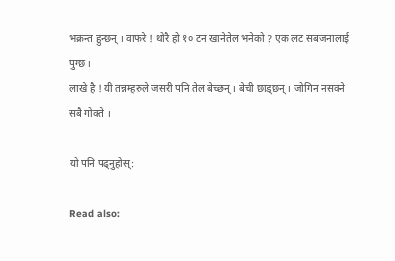भक्रन्त हुन्छन् । वाफरे ! थोरै हो १० टन खानेतेल भनेको ? एक लट सबजनालाई पुग्छ ।
लाखे है ! यी तन्नम्हरुले जसरी पनि तेल बेच्छन् । बेची छाड्छन् । जोगिन नसक्ने सबै गोक्ते ।

यो पनि पढ्नुहोस्:

Read also: